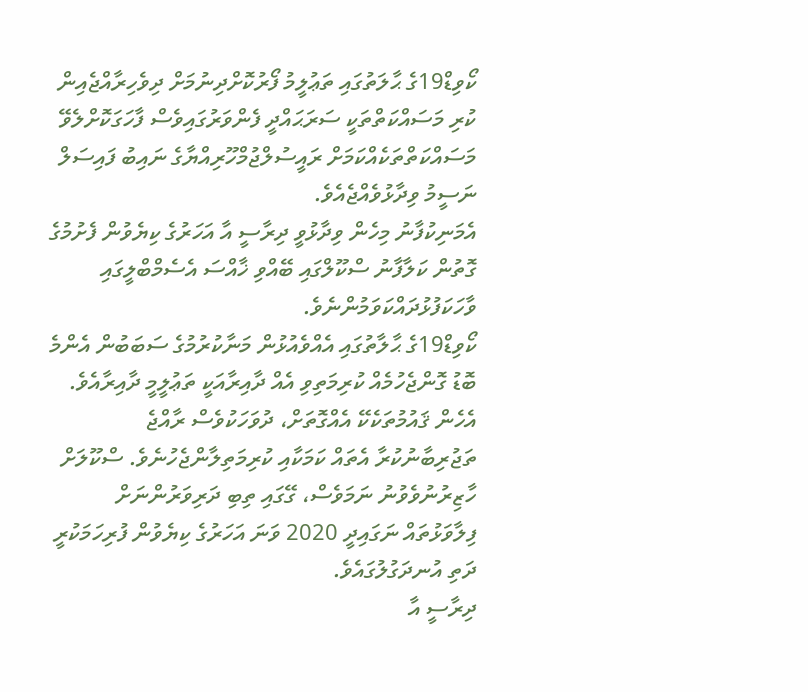ކޯވިޑް19ގެ ޙާލަތުގައި ތަޢުލީމު ފޯރުކޮށްދިނުމަށް ދިވެހިރާއްޖެއިން ކުރި މަސައްކަތްތަކީ ސަރަޙައްދީ ފެންވަރުގައިވެސް ފާހަގަކޮށްލެވޭ މަސައްކަތްތަކެއްކަމަށް ރައީސުލްޖުމްހޫރިއްޔާގެ ނައިބު ފައިސަލް ނަސީމު ވިދާޅުވެއްޖެއެވެ.
އެމަނިކުފާނު މިހެން ވިދާޅުވީ ދިރާސީ އާ އަހަރުގެ ކިޔެވުން ފެށުމުގެ ގޮތުން ކަލާފާނު ސްކޫލްގައި ބޭއްވި ޚާއްސަ އެސެމްބްލީގައި ވާހަކަފުޅުދައްކަވަމުންނެވެ.
ކޯވިޑް19ގެ ޙާލާތުގައި އެއްވެއުޅުން މަނާކުރުމުގެ ސަބަބުން އެންމެ ބޮޑު ގޮންޖެހުމެއް ކުރިމަތިވި އެއް ދާއިރާއަކީ ތަޢުލީމީ ދާއިރާއެވެ. އެހެން ޤައުމުތަކެކޭ އެއްގޮތަށް، ދުވަހަކުވެސް ރާއްޖެ ތަޖުރިބާނުކުރާ އެތައް ކަމަކާއި ކުރިމަތިލާންޖެހުނެވެ. ސްކޫލަށް ހާޒިރުނުވެވުނު ނަމަވެސް، ގޭގައި ތިބި ދަރިވަރުންނަށް ފިލާވަޅުތައް ނަގައިދީ 2020 ވަނަ އަހަރުގެ ކިޔެވުން ފުރިހަމަކުރީ ދަތި އުނދަގުލުގައެވެ.
ދިރާސީ އާ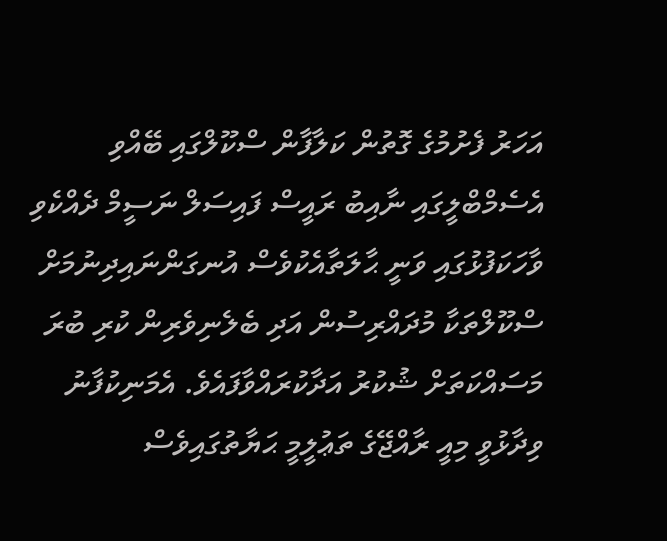އަހަރު ފެށުމުގެ ގޮތުން ކަލާފާން ސްކޫލްގައި ބޭއްވި އެސެމްބްލީގައި ނާއިބު ރައީސް ފައިސަލް ނަސީމް ދެއްކެވި ވާހަކަފުޅުގައި ވަނީ ޙާލަތާއެކުވެސް އުނގަންނައިދިނުމަށް ސްކޫލްތަކާ މުދައްރިސުން އަދި ބެލެނިވެރިން ކުރި ބުރަ މަސައްކަތަށް ޝުކުރު އަދާކުރައްވާފައެވެ. އެމަނިކުފާނު ވިދާޅުވީ މިއީ ރާއްޖޭގެ ތަޢުލީމީ ޙަޔާތުގައިވެސް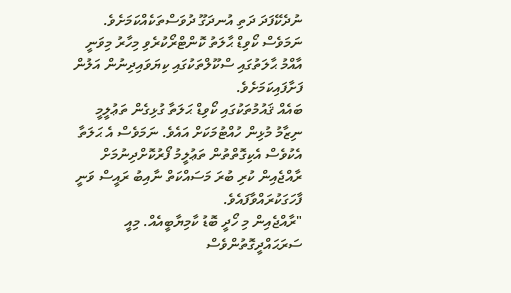ނުދެކޭފަދަ ދަތި އުނދަގޫ ދުވަސްތަކެއްކަމަށެވެ. ނަމަވެސް ކޯވިޑް ޙާލަތު ކޮންޓްރޯކުރެވި މިހާރު މިވަނީ އާއްމު ޙާލަތުގައި ސްކޫލްތަކުގައި ކިޔަވައިދިނުން އަލުން ފަށާފައިކަމަށެވެ.
ބައެއް ޤައުމުތަކުގައި ކޯވިޑް ޙަލަތާ ގުޅިގެން ތަޢުލީމީ ނިޒާމު މުޅިން ހުއްޓުމަކަށް އައެވެ. ނަމަވެސް އެ ޙަލަތާ އެކުވެސް އެކިގޮތްތުން ތަޢުލީމު ފޯރުކޮށްދިނުމަށް ރާއްޖެއިން ކުރި ބުރަ މަސައްކަތް ނާއިބު ރައީސް ވަނީ ފާހަގަކުރައްވާފައެވެ.
"ރާއްޖެއިން މި ހޯދީ ބޮޑު ކާމިޔާބީއެއް. މިއީ ސަރަޙައްދީގޮތުންވެސް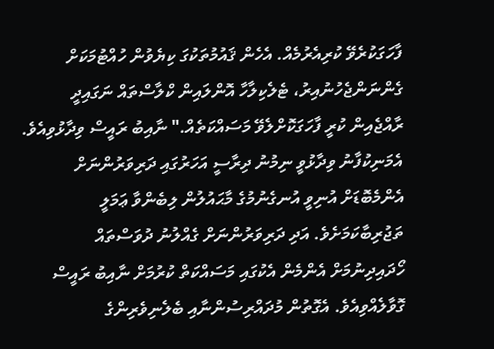ފާހަގަކުރެވޭ ކުރިއެރުމެއް. އެހެން ޤައުމުތަކުގަ ކިޔެވުން ހުއްޓުމަކަށް ގެންނަންޖެހުނުއިރު، ޓެލެކިލާހާ އޮންލައިން ކްލާސްތައް ނަގައިދީ ރާއްޖެއިން ކުރީ ފާހަގަކޮށްލެވޭ މަސައްކަތެއް." ނާއިބު ރައީސް ވިދާޅުވިއެވެ.
އެމަނިކުފާނު ވިދާޅުވީ ނިމުނު ދިރާސީ އަހަރުގައި ދަރިވަރުންނަށް އެންމެބޮޑަށް އުނިވީ އުނގެނުމުގެ މާޙައުލުން ލިބެންވާ ޢަމަލީ ތަޖުރިބާކަމަށެވެ. އަދި ދަރިވަރުންނަށް ގެއްލުނު ދުވަސްތައް ހޯދައިދިނުމަށް އެންމެން އެކުގައި މަސައްކަތް ކުރުމަށް ނާއިބު ރައީސް ގޮވާލެއްވިއެވެ. އެގޮތުން މުދައްރިސުންނާއި ބެލެނިވެރިންގެ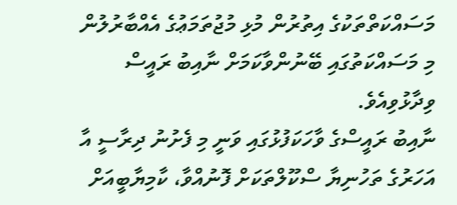މަސައްކަތްތަކުގެ އިތުރުން މުޅި މުޖުތަމަޢުގެ އެއްބާރުލުން މި މަސައްކަތުގައި ބޭނުންވާކަމަށް ނާއިބު ރައީސް ވިދާޅުވިއެވެ.
ނާއިބު ރައީސްގެ ވާހަކަފުޅުގައި ވަނީ މި ފެށުނު ދިރާސީ އާ އަހަރުގެ ތަހުނިޔާ ސްކޫލްތަކަށް ފޮނުއްވާ، ކާމިޔާބީއަށް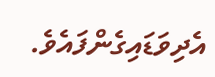އެދިވަޑައިގެންފައެވެ.